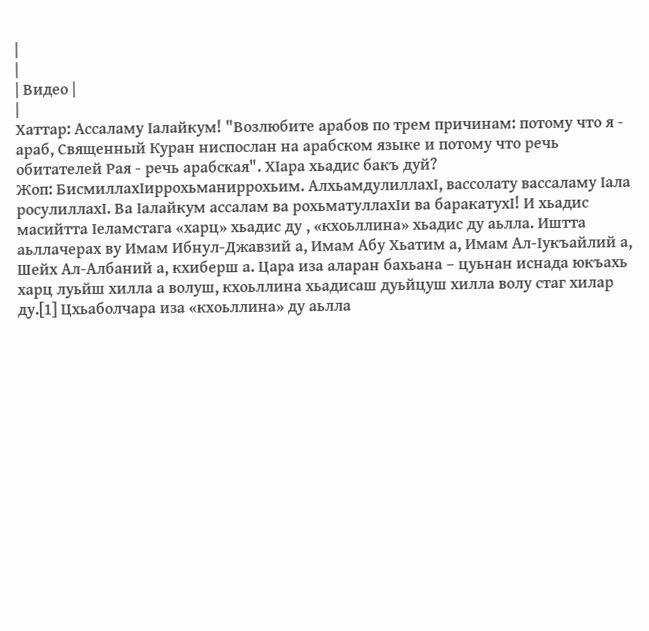|
|
| Видео |
|
Хаттар: Ассаламу Iалайкум! "Возлюбите арабов по трем причинам: потому что я - араб, Священный Куран ниспослан на арабском языке и потому что речь обитателей Рая - речь арабская". ХIара хьадис бакъ дуй?
Жоп: БисмиллахIиррохьманиррохьим. АлхьамдулиллахI, вассолату вассаламу Iала росулиллахI. Ва Iалайкум ассалам ва рохьматуллахIи ва баракатухI! И хьадис масийтта Iеламстага «харц» хьадис ду , «кхоьллина» хьадис ду аьлла. Иштта аьллачерах ву Имам Ибнул-Джавзий а, Имам Абу Хьатим а, Имам Ал-Iукъайлий а, Шейх Ал-Албаний а, кхиберш а. Цара иза аларан бахьана – цуьнан иснада юкъахь харц луьйш хилла а волуш, кхоьллина хьадисаш дуьйцуш хилла волу стаг хилар ду.[1] Цхьаболчара иза «кхоьллина» ду аьлла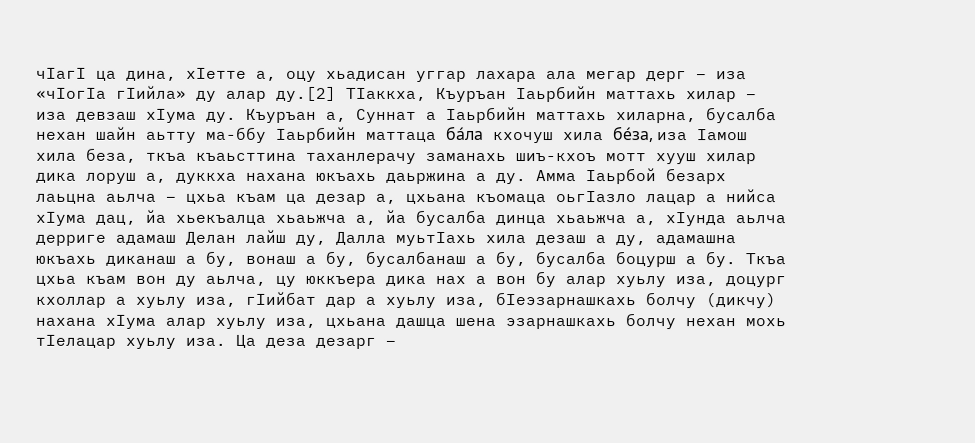чIагI ца дина, хIетте а, оцу хьадисан уггар лахара ала мегар дерг – иза «чIогIа гIийла» ду алар ду.[2] ТIаккха, Къуръан Iаьрбийн маттахь хилар – иза девзаш хIума ду. Къуръан а, Суннат а Iаьрбийн маттахь хиларна, бусалба нехан шайн аьтту ма-ббу Iаьрбийн маттаца ба́ла кхочуш хила бе́за, иза Iамош хила беза, ткъа къаьсттина таханлерачу заманахь шиъ-кхоъ мотт хууш хилар дика лоруш а, дуккха нахана юкъахь даьржина а ду. Амма Iаьрбой безарх лаьцна аьлча – цхьа къам ца дезар а, цхьана къомаца оьгIазло лацар а нийса хIума дац, йа хьекъалца хьаьжча а, йа бусалба динца хьаьжча а, хIунда аьлча дерриге адамаш Делан лайш ду, Далла муьтIахь хила дезаш а ду, адамашна юкъахь диканаш а бу, вонаш а бу, бусалбанаш а бу, бусалба боцурш а бу. Ткъа цхьа къам вон ду аьлча, цу юккъера дика нах а вон бу алар хуьлу иза, доцург кхоллар а хуьлу иза, гIийбат дар а хуьлу иза, бIеэзарнашкахь болчу (дикчу) нахана хIума алар хуьлу иза, цхьана дашца шена эзарнашкахь болчу нехан мохь тIелацар хуьлу иза. Ца деза дезарг –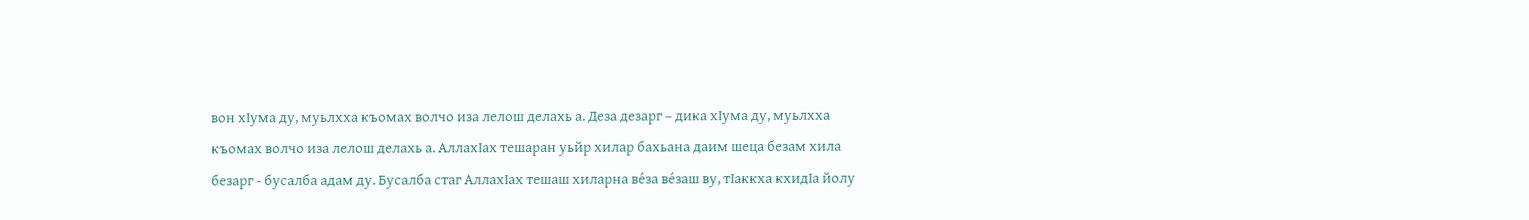вон хIума ду, муьлхха къомах волчо иза лелош делахь а. Деза дезарг – дика хIума ду, муьлхха къомах волчо иза лелош делахь а. АллахIах тешаран уьйр хилар бахьана даим шеца безам хила безарг - бусалба адам ду. Бусалба стаг АллахIах тешаш хиларна ве́за ве́заш ву, тIаккха кхидIа йолу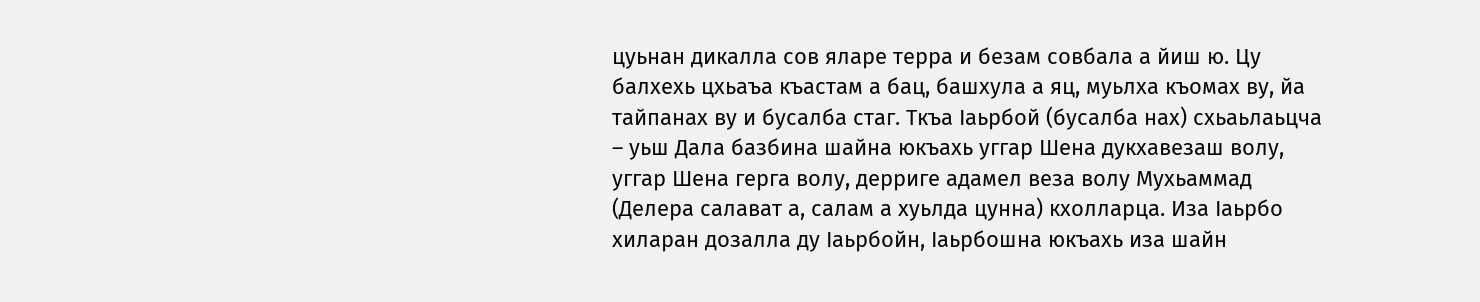цуьнан дикалла сов яларе терра и безам совбала а йиш ю. Цу балхехь цхьаъа къастам а бац, башхула а яц, муьлха къомах ву, йа тайпанах ву и бусалба стаг. Ткъа Iаьрбой (бусалба нах) схьаьлаьцча – уьш Дала базбина шайна юкъахь уггар Шена дукхавезаш волу, уггар Шена герга волу, дерриге адамел веза волу Мухьаммад (Делера салават а, салам а хуьлда цунна) кхолларца. Иза Iаьрбо хиларан дозалла ду Iаьрбойн, Iаьрбошна юкъахь иза шайн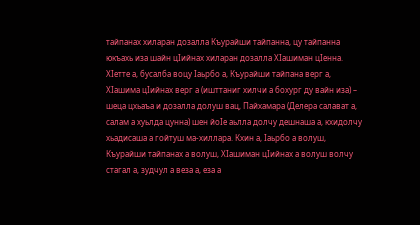тайпанах хиларан дозалла Къурайши тайпанна, цу тайпанна юкъахь иза шайн цIийнах хиларан дозалла ХIашиман цIенна. ХIетте а, бусалба воцу Iаьрбо а, Къурайши тайпана верг а, ХIашима цIийнах верг а (ишттаниг хилчи а бохург ду вайн иза) – шеца цхьаъа и дозалла долуш вац, Пайхамара (Делера салават а, салам а хуьлда цунна) шен йоIе аьлла долчу дешнаша а, кхидолчу хьадисаша а гойтуш ма-хиллара. Кхин а, Iаьрбо а волуш, Къурайши тайпанах а волуш, ХIашиман цIийнах а волуш волчу стагал а, зудчул а веза а, еза а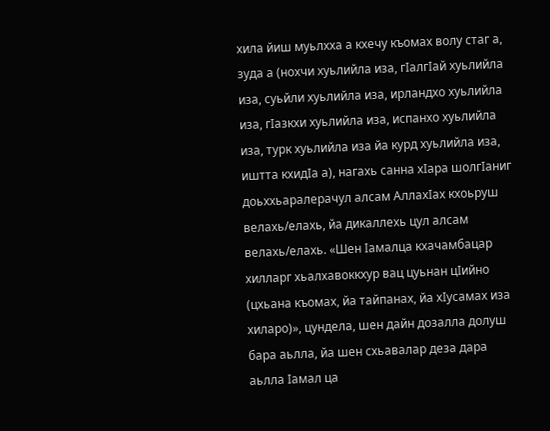хила йиш муьлхха а кхечу къомах волу стаг а, зуда а (нохчи хуьлийла иза, гIалгIай хуьлийла иза, суьйли хуьлийла иза, ирландхо хуьлийла иза, гIазкхи хуьлийла иза, испанхо хуьлийла иза, турк хуьлийла иза йа курд хуьлийла иза, иштта кхидIа а), нагахь санна хIара шолгIаниг доьххьаралерачул алсам АллахIах кхоьруш велахь/елахь, йа дикаллехь цул алсам велахь/елахь. «Шен Iамалца кхачамбацар хилларг хьалхавоккхур вац цуьнан цIийно (цхьана къомах, йа тайпанах, йа хIусамах иза хиларо)», цундела, шен дайн дозалла долуш бара аьлла, йа шен схьавалар деза дара аьлла Iамал ца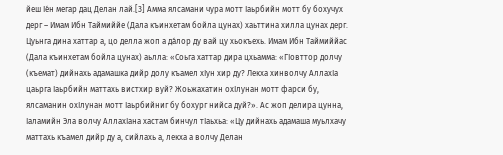йеш Iе́н мегар дац Делан лай.[3] Амма ялсамани чура мотт Iаьрбийн мотт бу бохучух дерг – Имам Ибн Таймиййе (Дала къинхетам бойла цунах) хаьттина хилла цунах дерг. Цуьнга дина хаттар а, цо делла жоп а да́лор ду вай цу хьокъехь. Имам Ибн Таймиййас (Дала къинхетам бойла цунах) аьлла: «Соьга хаттар дира цхьамма: «ГIовттор долчу (къемат) дийнахь адамашка дийр долу къамел хIун хир ду? Лекха хинволчу АллахIа цаьрга Iаьрбийн маттахь вистхир вуй? Жоьжахатин охIлунан мотт фарси бу, ялсаманин охIлунан мотт Iаьрбийниг бу бохург нийса дуй?». Ас жоп делира цунна, Iаламийн Эла волчу АллахIана хастам бинчул тIаьхьа: «Цу дийнахь адамаша муьлхачу маттахь къамел дийр ду а, сийлахь а, лекха а волчу Делан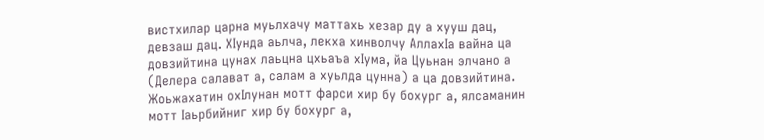вистхилар царна муьлхачу маттахь хезар ду а хууш дац, девзаш дац. ХIунда аьлча, лекха хинволчу АллахIа вайна ца довзийтина цунах лаьцна цхьаъа хIума, йа Цуьнан элчано а (Делера салават а, салам а хуьлда цунна) а ца довзийтина. Жоьжахатин охIлунан мотт фарси хир бу бохург а, ялсаманин мотт Iаьрбийниг хир бу бохург а,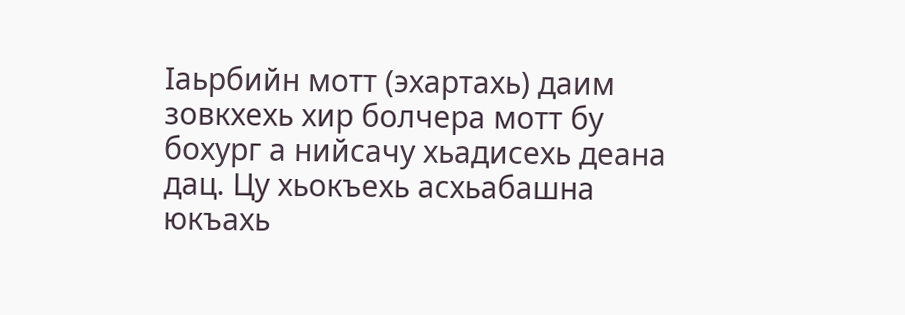Iаьрбийн мотт (эхартахь) даим зовкхехь хир болчера мотт бу бохург а нийсачу хьадисехь деана дац. Цу хьокъехь асхьабашна юкъахь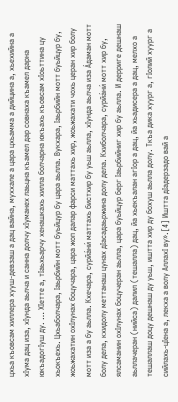цхьа къовсам хиллера хууш-девзаш а дац вайна, муххале а цара цхьамма а дийцина а, хьехийна а хIума дац иза, хIунда аьлча и санна долчу хIуманех лаьцна къамел дар совнаха къамел дарна юкъадогIуш ду. … ХIетте а, тIаьхьарчу хенашкахь хилла болчарна юкъахь къовсам хIоьттина цу хьокъехь. Цхьаболчара, Iаьрбийн мотт буьйцур бу цара аьлла. Вукхара, Iаьрбийн мотт буьйцур бу, жоьжахатин охIлунах боцучара, цара жоп далар фарси маттахь хир, жоьжахати чохь церан хир болу мотт иза а бу аьлла. Кхечара, сурйа́ни́ маттахь бистхир бу уьш аьлла, хIунда аьлча иза А́даман мотт болу дела, кхидолу меттанаш цунах дIасадаьржина долу дела. Кхиболчара, сурйа́ни́ мотт хир бу, ялсаманин охIлунах боцучеран аьлла, цара буьйцур берг Iаьрбийниг хир бу аьлла. И дерриге дешнаш аьллачеран (нийса) далил (тешалла) дац, йа хьекъалан агIор а дац, йа хьадисера а дац, мелхо а тешаллаш доцу дешнаш ду уьш, иштта хир ду бохуш аьлла долу. Ткъа дика хуург а, гIолий хуург а сийлахь-цIена а, лекха а волу АллахI ву».[4] Иштта дIадерзадо вай а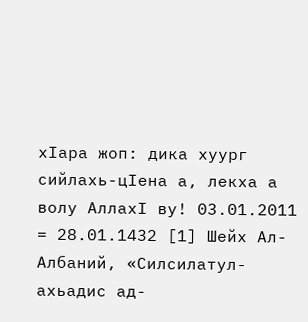хIара жоп: дика хуург сийлахь-цIена а, лекха а волу АллахI ву! 03.01.2011 = 28.01.1432 [1] Шейх Ал-Албаний, «Силсилатул-ахьадис ад-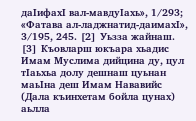даIифахI вал-мавдуIахь», 1/293; «Фатава ал-ладжнатид-даимахI», 3/195, 245. [2] Уьзза жайнаш. [3] Къовларш юкъара хьадис Имам Муслима дийцина ду, цул тIаьхьа долу дешнаш цуьнан маьIна деш Имам Нававийс (Дала къинхетам бойла цунах) аьлла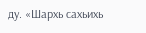ду. «Шархь сахьихь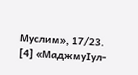Муслим», 17/23. [4] «МаджмуIул-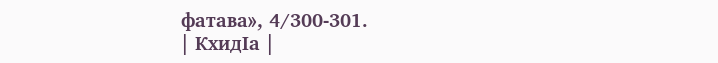фатава», 4/300-301.
| КхидIа |